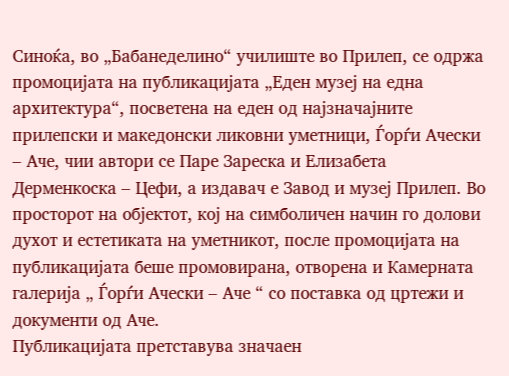Синоќа, во „Бабанеделино“ училиште во Прилеп, се одржа промоцијата на публикацијата „Еден музеј на една архитектура“, посветена на еден од најзначајните прилепски и македонски ликовни уметници, Ѓорѓи Ачески – Аче, чии автори се Паре Зареска и Елизабета Дерменкоска – Цефи, а издавач е Завод и музеј Прилеп. Во просторот на објектот, кој на симболичен начин го долови духот и естетиката на уметникот, после промоцијата на публикацијата беше промовирана, отворена и Камерната галерија „ Ѓорѓи Ачески – Аче “ со поставка од цртежи и документи од Аче.
Публикацијата претставува значаен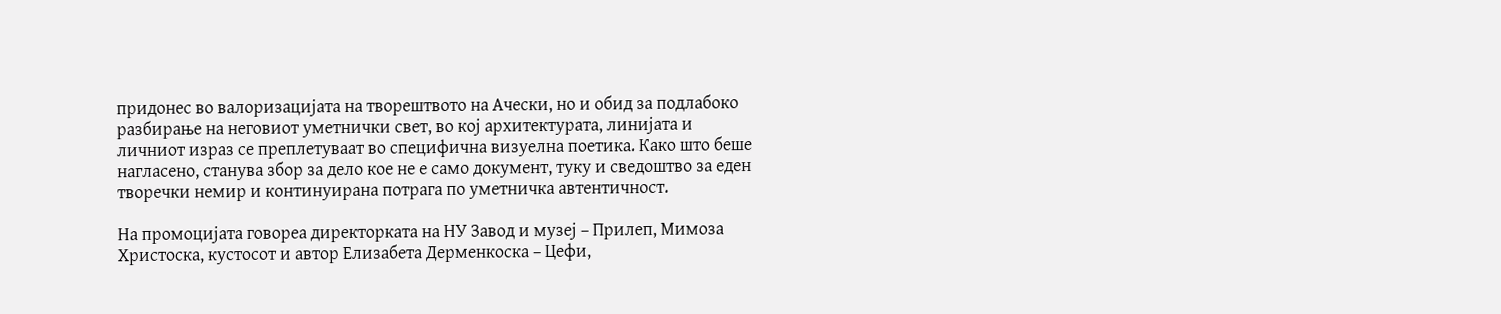придонес во валоризацијата на творештвото на Ачески, но и обид за подлабоко разбирање на неговиот уметнички свет, во кој архитектурата, линијата и личниот израз се преплетуваат во специфична визуелна поетика. Како што беше нагласено, станува збор за дело кое не е само документ, туку и сведоштво за еден творечки немир и континуирана потрага по уметничка автентичност.

На промоцијата говореа директорката на НУ Завод и музеј – Прилеп, Мимоза Христоска, кустосот и автор Елизабета Дерменкоска – Цефи,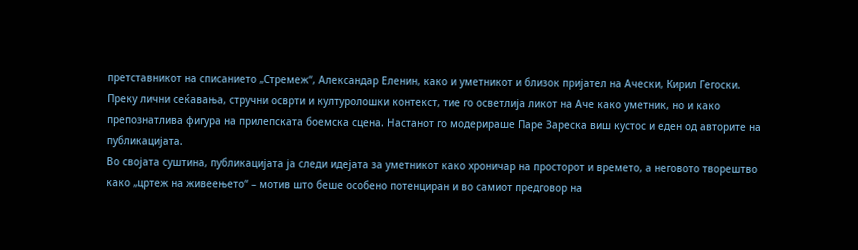претставникот на списанието „Стремеж“, Александар Еленин, како и уметникот и близок пријател на Ачески, Кирил Гегоски. Преку лични сеќавања, стручни осврти и културолошки контекст, тие го осветлија ликот на Аче како уметник, но и како препознатлива фигура на прилепската боемска сцена. Настанот го модерираше Паре Зареска виш кустос и еден од авторите на публикацијата.
Во својата суштина, публикацијата ја следи идејата за уметникот како хроничар на просторот и времето, а неговото творештво како „цртеж на живеењето“ – мотив што беше особено потенциран и во самиот предговор на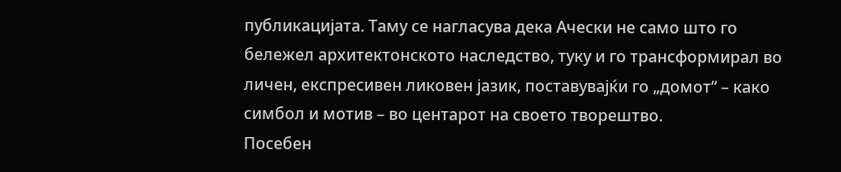публикацијата. Таму се нагласува дека Ачески не само што го бележел архитектонското наследство, туку и го трансформирал во личен, експресивен ликовен јазик, поставувајќи го „домот“ – како симбол и мотив – во центарот на своето творештво.
Посебен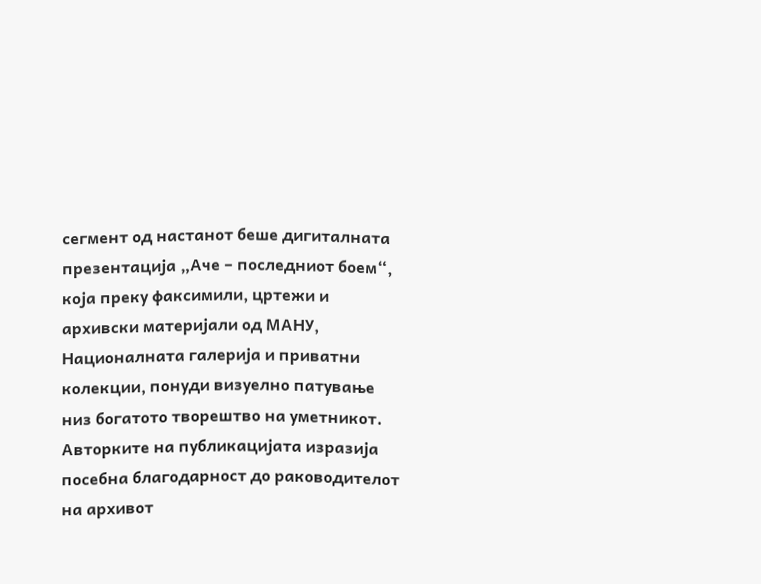сегмент од настанот беше дигиталната презентација „Аче – последниот боем“, која преку факсимили, цртежи и архивски материјали од МАНУ, Националната галерија и приватни колекции, понуди визуелно патување низ богатото творештво на уметникот.
Авторките на публикацијата изразија посебна благодарност до раководителот на архивот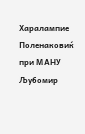Харалампие Поленаковиќ при МАНУ Љубомир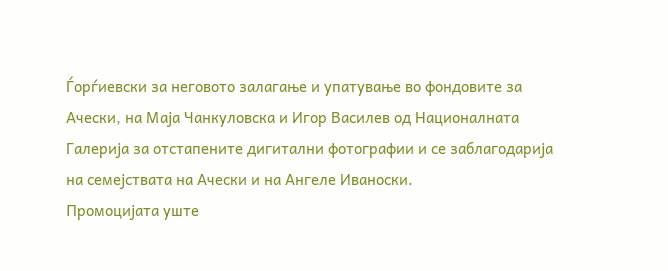Ѓорѓиевски за неговото залагање и упатување во фондовите за Ачески, на Маја Чанкуловска и Игор Василев од Националната Галерија за отстапените дигитални фотографии и се заблагодарија на семејствата на Ачески и на Ангеле Иваноски.
Промоцијата уште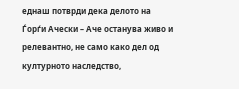еднаш потврди дека делото на Ѓорѓи Ачески – Аче останува живо и релевантно, не само како дел од културното наследство,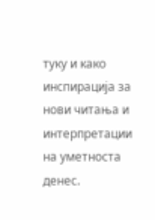туку и како инспирација за нови читања и интерпретации на уметноста денес.